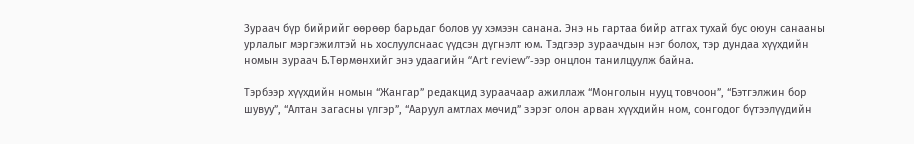Зураач бүр бийрийг өөрөөр барьдаг болов уу хэмээн санана. Энэ нь гартаа бийр атгах тухай бус оюун санааны урлалыг мэргэжилтэй нь хослуулснаас үүдсэн дүгнэлт юм. Тэдгээр зураачдын нэг болох, тэр дундаа хүүхдийн номын зураач Б.Төрмөнхийг энэ удаагийн “Art review”-ээр онцлон танилцуулж байна.

Тэрбээр хүүхдийн номын “Жангар” редакцид зураачаар ажиллаж “Монголын нууц товчоон”, “Бэтгэлжин бор шувуу”, “Алтан загасны үлгэр”, “Ааруул амтлах мөчид” зэрэг олон арван хүүхдийн ном, сонгодог бүтээлүүдийн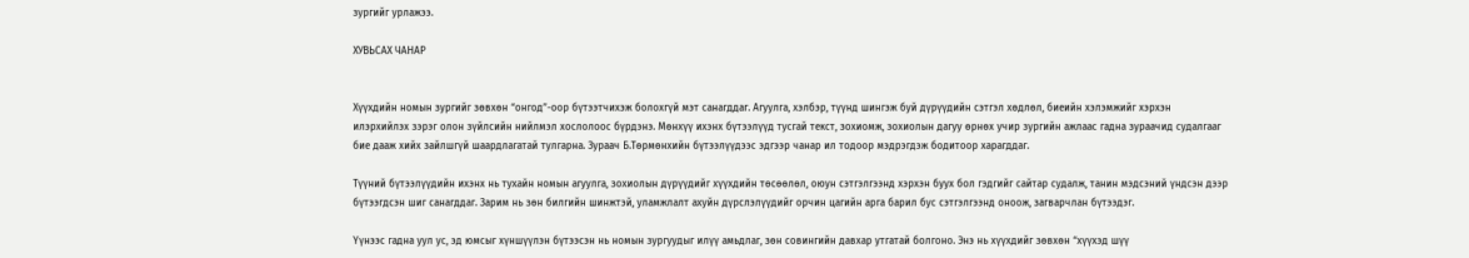зургийг урлажээ.

ХУВЬСАХ ЧАНАР


Хүүхдийн номын зургийг зөвхөн “онгод”-оор бүтээтчихэж болохгүй мэт санагддаг. Агуулга, хэлбэр, түүнд шингэж буй дүрүүдийн сэтгэл хөдлөл, биеийн хэлэмжийг хэрхэн илэрхийлэх зэрэг олон зүйлсийн нийлмэл хослолоос бүрдэнэ. Мөнхүү ихэнх бүтээлүүд тусгай текст, зохиомж, зохиолын дагуу өрнөх учир зургийн ажлаас гадна зураачид судалгааг бие дааж хийх зайлшгүй шаардлагатай тулгарна. Зураач Б.Төрмөнхийн бүтээлүүдээс эдгээр чанар ил тодоор мэдрэгдэж бодитоор харагддаг.

Түүний бүтээлүүдийн ихэнх нь тухайн номын агуулга, зохиолын дүрүүдийг хүүхдийн төсөөлөл, оюун сэтгэлгээнд хэрхэн буух бол гэдгийг сайтар судалж, танин мэдсэний үндсэн дээр бүтээгдсэн шиг санагддаг. Зарим нь зөн билгийн шинжтэй, уламжлалт ахуйн дүрслэлүүдийг орчин цагийн арга барил бус сэтгэлгээнд оноож, загварчлан бүтээдэг.

Үүнээс гадна уул ус, эд юмсыг хүншүүлэн бүтээсэн нь номын зургуудыг илүү амьдлаг, зөн совингийн давхар утгатай болгоно. Энэ нь хүүхдийг зөвхөн “хүүхэд шүү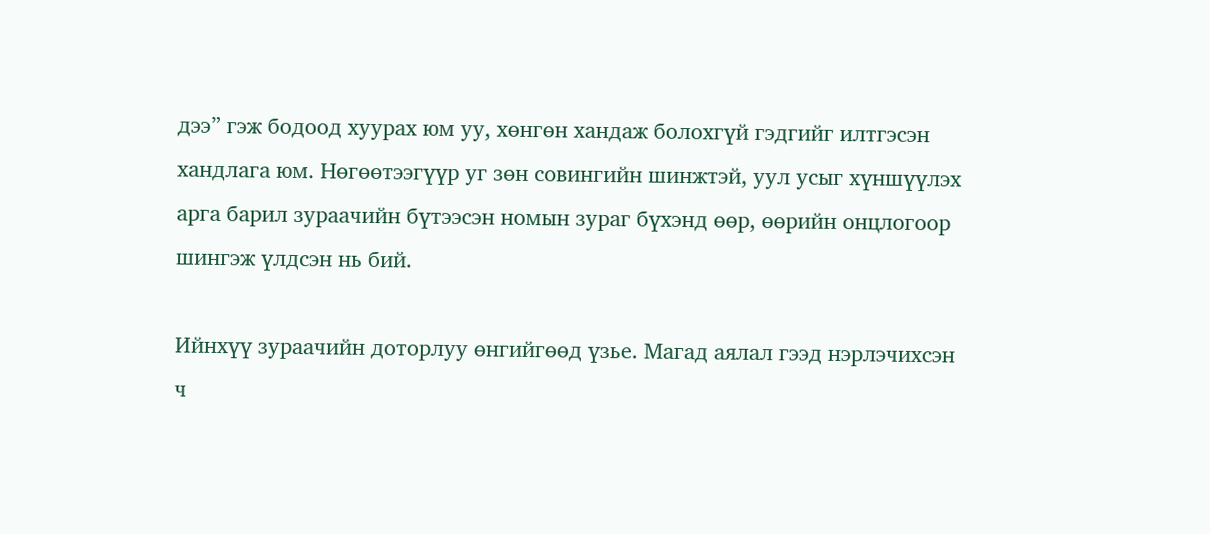дээ” гэж бодоод хуурах юм уу, хөнгөн хандаж болохгүй гэдгийг илтгэсэн хандлага юм. Нөгөөтээгүүр уг зөн совингийн шинжтэй, уул усыг хүншүүлэх арга барил зураачийн бүтээсэн номын зураг бүхэнд өөр, өөрийн онцлогоор шингэж үлдсэн нь бий.

Ийнхүү зураачийн доторлуу өнгийгөөд үзье. Магад аялал гээд нэрлэчихсэн ч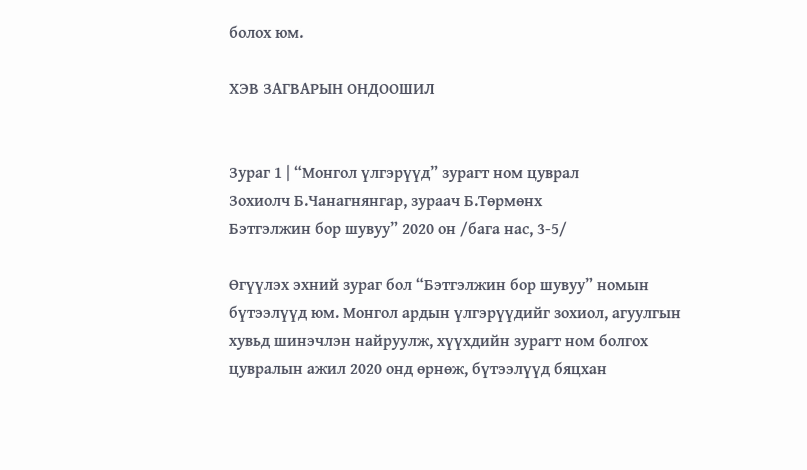болох юм.

ХЭВ ЗАГВАРЫН ОНДООШИЛ


Зураг 1 | “Монгол үлгэрүүд” зурагт ном цуврал
Зохиолч Б.Чанагнянгар, зураач Б.Төрмөнх
Бэтгэлжин бор шувуу” 2020 он /бага нас, 3-5/

Өгүүлэх эхний зураг бол “Бэтгэлжин бор шувуу” номын бүтээлүүд юм. Монгол ардын үлгэрүүдийг зохиол, агуулгын хувьд шинэчлэн найруулж, хүүхдийн зурагт ном болгох цувралын ажил 2020 онд өрнөж, бүтээлүүд бяцхан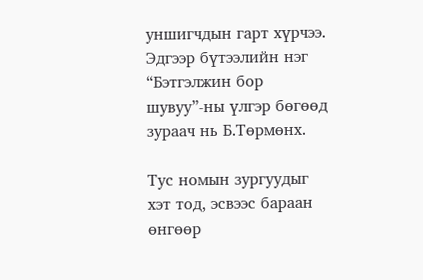уншигчдын гарт хүрчээ. Эдгээр бүтээлийн нэг “Бэтгэлжин бор шувуу”-ны үлгэр бөгөөд зураач нь Б.Төрмөнх.

Тус номын зургуудыг хэт тод, эсвээс бараан өнгөөр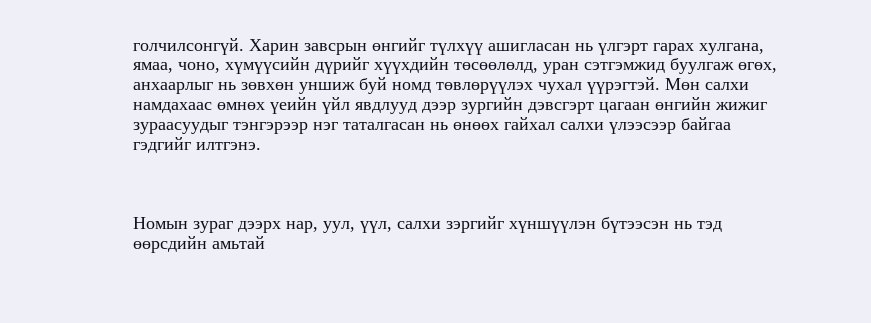голчилсонгүй. Харин завсрын өнгийг түлхүү ашигласан нь үлгэрт гарах хулгана, ямаа, чоно, хүмүүсийн дүрийг хүүхдийн төсөөлөлд, уран сэтгэмжид буулгаж өгөх, анхаарлыг нь зөвхөн уншиж буй номд төвлөрүүлэх чухал үүрэгтэй. Мөн салхи намдахаас өмнөх үеийн үйл явдлууд дээр зургийн дэвсгэрт цагаан өнгийн жижиг зураасуудыг тэнгэрээр нэг таталгасан нь өнөөх гайхал салхи үлээсээр байгаа гэдгийг илтгэнэ.



Номын зураг дээрх нар, уул, үүл, салхи зэргийг хүншүүлэн бүтээсэн нь тэд өөрсдийн амьтай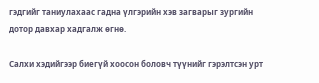гэдгийг таниулахаас гадна үлгэрийн хэв загварыг зургийн дотор давхар хадгалж өгнө.

Салхи хэдийгээр биегүй хоосон боловч түүнийг гэрэлтсэн урт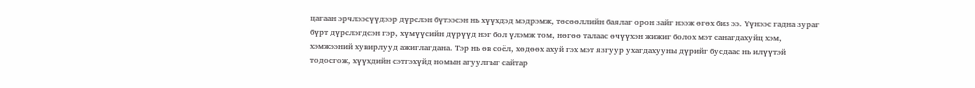цагаан эрчлээсүүдээр дүрслэн бүтээсэн нь хүүхдэд мэдрэмж, төсөөллийн баялаг орон зайг нээж өгөх биз ээ. Үүнээс гадна зураг бүрт дүрслэгдсэн гэр, хүмүүсийн дүрүүд нэг бол үлэмж том, нөгөө талаас өчүүхэн жижиг болох мэт санагдахуйц хэм, хэмжээний хувирлууд ажиглагдана. Тэр нь өв соёл, хөдөөх ахуй гэх мэт язгуур ухагдахууны дүрийг бусдаас нь илүүтэй тодосгож, хүүхдийн сэтгэхүйд номын агуулгыг сайтар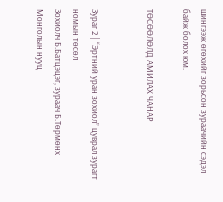шингээж өгөхийг зорьсон зураачийн сэдэл байж болох юм.

ТӨСӨӨЛӨЛД АМИЛАХ ЧАНАР


Зураг 2 | “Эртний уран зохиол” цуврал зурагт номын төсөл
Зохиолч Б.Батцэцэг, зураач Б.Төрмөнх
Монголын нууц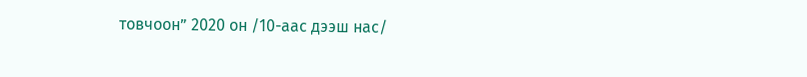товчоон” 2020 он /10-аас дээш нас/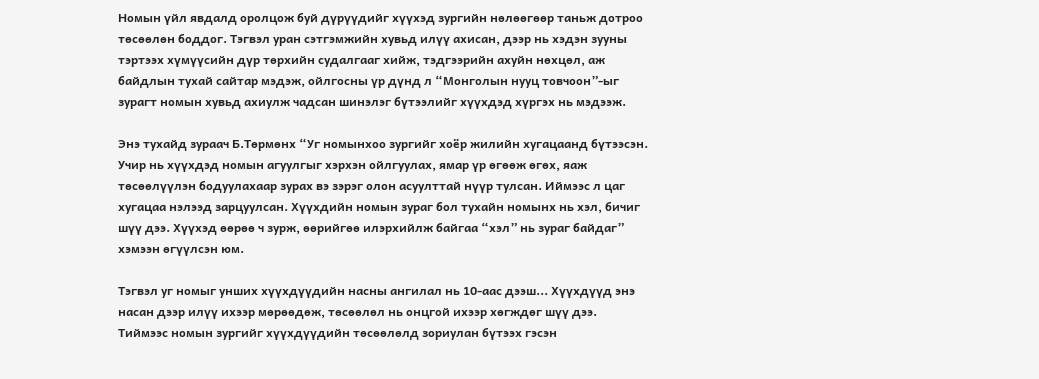Номын үйл явдалд оролцож буй дүрүүдийг хүүхэд зургийн нөлөөгөөр таньж дотроо төсөөлөн боддог. Тэгвэл уран сэтгэмжийн хувьд илүү ахисан, дээр нь хэдэн зууны тэртээх хүмүүсийн дүр төрхийн судалгааг хийж, тэдгээрийн ахуйн нөхцөл, аж байдлын тухай сайтар мэдэж, ойлгосны үр дүнд л “Монголын нууц товчоон”-ыг зурагт номын хувьд ахиулж чадсан шинэлэг бүтээлийг хүүхдэд хүргэх нь мэдээж.

Энэ тухайд зураач Б.Төрмөнх “Уг номынхоо зургийг хоёр жилийн хугацаанд бүтээсэн. Учир нь хүүхдэд номын агуулгыг хэрхэн ойлгуулах, ямар үр өгөөж өгөх, яаж төсөөлүүлэн бодуулахаар зурах вэ зэрэг олон асуулттай нүүр тулсан. Иймээс л цаг хугацаа нэлээд зарцуулсан. Хүүхдийн номын зураг бол тухайн номынх нь хэл, бичиг шүү дээ. Хүүхэд өөрөө ч зурж, өөрийгөө илэрхийлж байгаа “хэл” нь зураг байдаг” хэмээн өгүүлсэн юм.

Тэгвэл уг номыг унших хүүхдүүдийн насны ангилал нь 10-аас дээш... Хүүхдүүд энэ насан дээр илүү ихээр мөрөөдөж, төсөөлөл нь онцгой ихээр хөгждөг шүү дээ. Тиймээс номын зургийг хүүхдүүдийн төсөөлөлд зориулан бүтээх гэсэн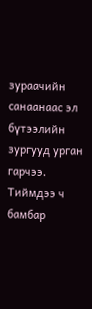зураачийн санаанаас эл бүтээлийн зургууд урган гарчээ. Тиймдээ ч бамбар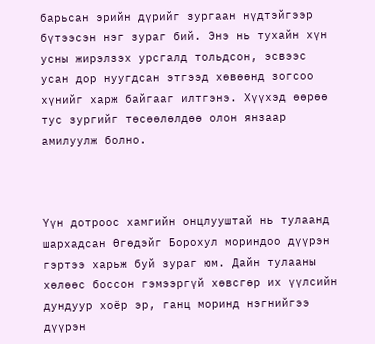барьсан эрийн дүрийг зургаан нүдтэйгээр бүтээсэн нэг зураг бий. Энэ нь тухайн хүн усны жирэлзэх урсгалд тольдсон, эсвээс усан дор нуугдсан этгээд хөвөөнд зогсоо хүнийг харж байгааг илтгэнэ. Хүүхэд өөрөө тус зургийг төсөөлөлдөө олон янзаар амилуулж болно.



Үүн дотроос хамгийн онцлууштай нь тулаанд шархадсан Өгөдэйг Борохул мориндоо дүүрэн гэртээ харьж буй зураг юм. Дайн тулааны хөлөөс боссон гэмээргүй хөвсгөр их үүлсийн дундуур хоёр эр, ганц моринд нэгнийгээ дүүрэн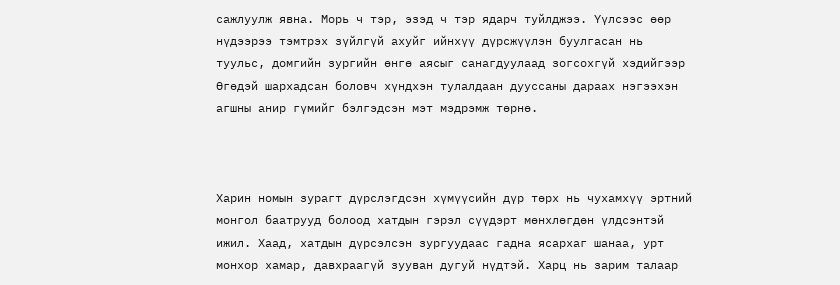сажлуулж явна. Морь ч тэр, эзэд ч тэр ядарч туйлджээ. Үүлсээс өөр нүдээрээ тэмтрэх зүйлгүй ахуйг ийнхүү дүрсжүүлэн буулгасан нь туульс, домгийн зургийн өнгө аясыг санагдуулаад зогсохгүй хэдийгээр Өгөдэй шархадсан боловч хүндхэн тулалдаан дууссаны дараах нэгээхэн агшны анир гүмийг бэлгэдсэн мэт мэдрэмж төрнө.



Харин номын зурагт дүрслэгдсэн хүмүүсийн дүр төрх нь чухамхүү эртний монгол баатрууд болоод хатдын гэрэл сүүдэрт мөнхлөгдөн үлдсэнтэй ижил. Хаад, хатдын дүрсэлсэн зургуудаас гадна ясархаг шанаа, урт монхор хамар, давхраагүй зууван дугуй нүдтэй. Харц нь зарим талаар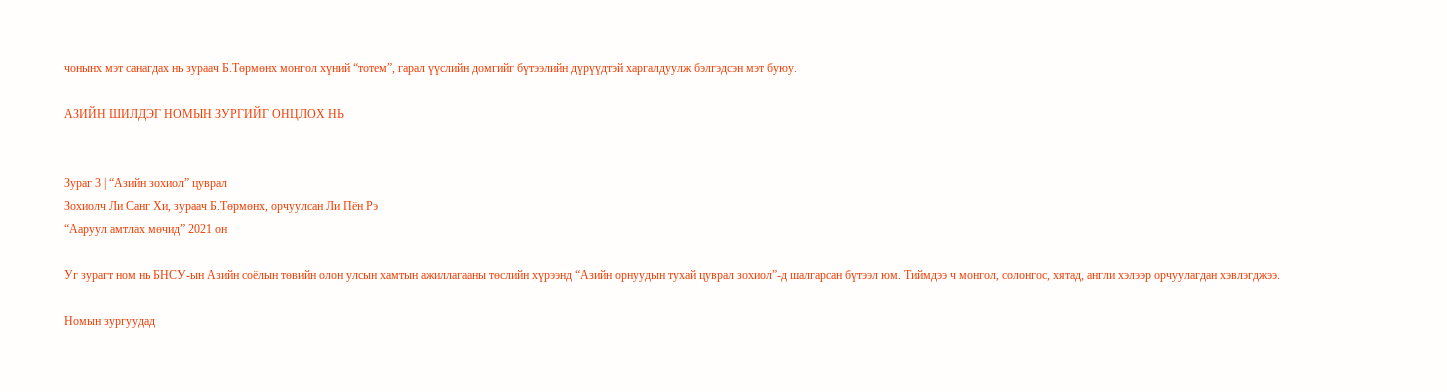чонынх мэт санагдах нь зураач Б.Төрмөнх монгол хүний “тотем”, гарал үүслийн домгийг бүтээлийн дүрүүдтэй харгалдуулж бэлгэдсэн мэт буюу.

АЗИЙН ШИЛДЭГ НОМЫН ЗУРГИЙГ ОНЦЛОХ НЬ


Зураг 3 | “Азийн зохиол” цуврал
Зохиолч Ли Санг Хи, зураач Б.Төрмөнх, орчуулсан Ли Пён Рэ
“Ааруул амтлах мөчид” 2021 он

Уг зурагт ном нь БНСУ-ын Азийн соёлын төвийн олон улсын хамтын ажиллагааны төслийн хүрээнд “Азийн орнуудын тухай цуврал зохиол”-д шалгарсан бүтээл юм. Тиймдээ ч монгол, солонгос, хятад, англи хэлээр орчуулагдан хэвлэгджээ.

Номын зургуудад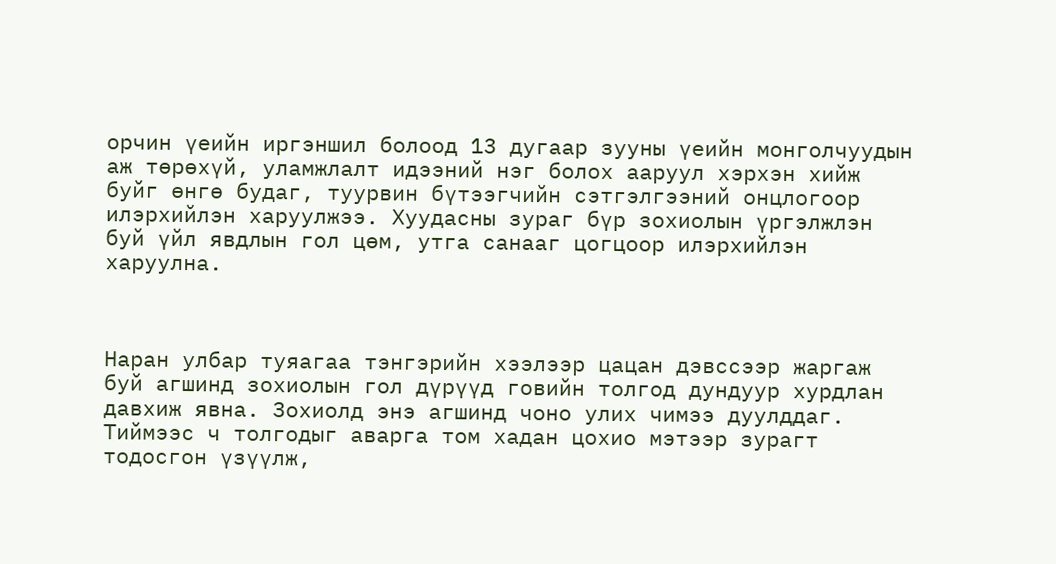орчин үеийн иргэншил болоод 13 дугаар зууны үеийн монголчуудын аж төрөхүй, уламжлалт идээний нэг болох ааруул хэрхэн хийж буйг өнгө будаг, туурвин бүтээгчийн сэтгэлгээний онцлогоор илэрхийлэн харуулжээ. Хуудасны зураг бүр зохиолын үргэлжлэн буй үйл явдлын гол цөм, утга санааг цогцоор илэрхийлэн харуулна.



Наран улбар туяагаа тэнгэрийн хээлээр цацан дэвссээр жаргаж буй агшинд зохиолын гол дүрүүд говийн толгод дундуур хурдлан давхиж явна. Зохиолд энэ агшинд чоно улих чимээ дуулддаг. Тиймээс ч толгодыг аварга том хадан цохио мэтээр зурагт тодосгон үзүүлж,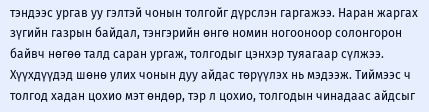тэндээс ургав уу гэлтэй чонын толгойг дүрслэн гаргажээ. Наран жаргах зүгийн газрын байдал, тэнгэрийн өнгө номин ногооноор солонгорон байвч нөгөө талд саран ургаж, толгодыг цэнхэр туяагаар сүлжээ. Хүүхдүүдэд шөнө улих чонын дуу айдас төрүүлэх нь мэдээж. Тиймээс ч толгод хадан цохио мэт өндөр, тэр л цохио, толгодын чинадаас айдсыг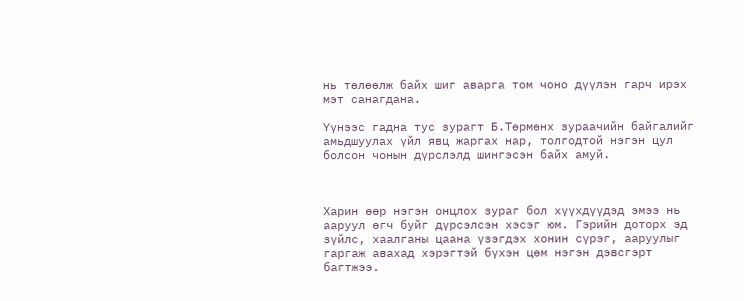нь төлөөлж байх шиг аварга том чоно дүүлэн гарч ирэх мэт санагдана.

Үүнээс гадна тус зурагт Б.Төрмөнх зураачийн байгалийг амьдшуулах үйл явц жаргах нар, толгодтой нэгэн цул болсон чонын дүрслэлд шингэсэн байх амуй.



Харин өөр нэгэн онцлох зураг бол хүүхдүүдэд эмээ нь ааруул өгч буйг дүрсэлсэн хэсэг юм. Гэрийн доторх эд зүйлс, хаалганы цаана үзэгдэх хонин сүрэг, ааруулыг гаргаж авахад хэрэгтэй бүхэн цөм нэгэн дэвсгэрт багтжээ.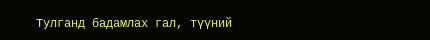Тулганд бадамлах гал, түүний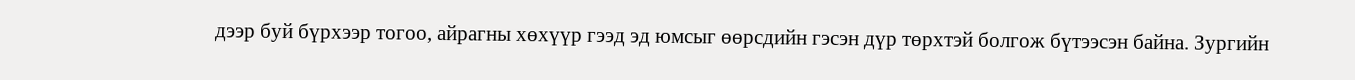дээр буй бүрхээр тогоо, айрагны хөхүүр гээд эд юмсыг өөрсдийн гэсэн дүр төрхтэй болгож бүтээсэн байна. Зургийн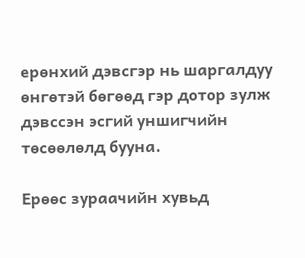ерөнхий дэвсгэр нь шаргалдуу өнгөтэй бөгөөд гэр дотор зулж дэвссэн эсгий уншигчийн төсөөлөлд бууна.

Ерөөс зураачийн хувьд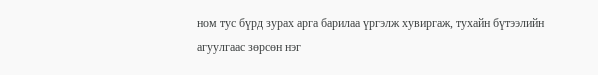ном тус бүрд зурах арга барилаа үргэлж хувиргаж, тухайн бүтээлийн агуулгаас зөрсөн нэг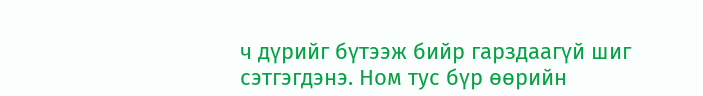ч дүрийг бүтээж бийр гарздаагүй шиг сэтгэгдэнэ. Ном тус бүр өөрийн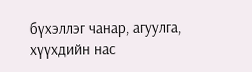бүхэллэг чанар, агуулга, хүүхдийн нас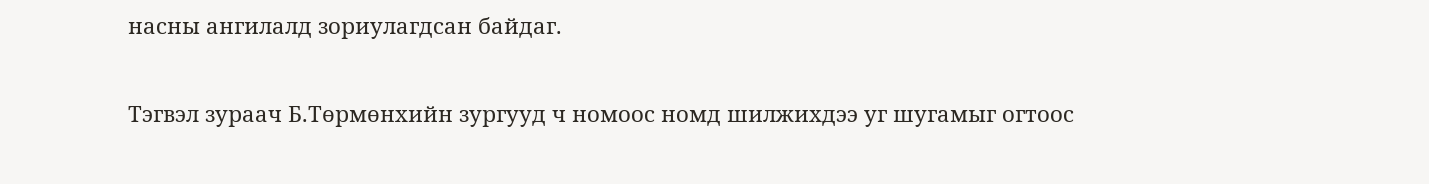насны ангилалд зориулагдсан байдаг.

Тэгвэл зураач Б.Төрмөнхийн зургууд ч номоос номд шилжихдээ уг шугамыг огтоос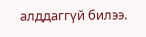алддаггүй билээ.